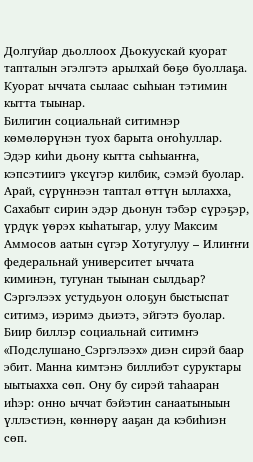Долгуйар дьоллоох Дьокуускай куорат тапталын эгэлгэтэ арылхай бөҕө буоллаҕа. Куорат ыччата сылаас сыһыан тэтимин кытта тыынар.
Билигин социальнай ситимнэр көмөлөрүнэн туох барыта оҥоһуллар. Эдэр киһи дьону кытта сыһыаҥҥа, кэпсэтиигэ үксүгэр килбик, сэмэй буолар. Арай, сүрүннээн таптал өттүн ыллахха, Сахабыт сирин эдэр дьонун тэбэр сүрэҕэр, үрдүк үөрэх кыһатыгар, улуу Максим Аммосов аатын сүгэр Хотугулуу – Илиҥҥи федеральнай университет ыччата киминэн, тугунан тыынан сылдьар?
Сэргэлээх устудьуон олоҕун быстыспат ситимэ, иэримэ дьиэтэ, эйгэтэ буолар. Биир биллэр социальнай ситимҥэ «Подслушано_Сэргэлээх» диэн сирэй баар эбит. Манна кимтэнэ биллибэт суруктары ыытыахха сөп. Ону бу сирэй таһааран иһэр: онно ыччат бэйэтин санаатыныын үллэстиэн, көннөрү ааҕан да кэбиһиэн сөп.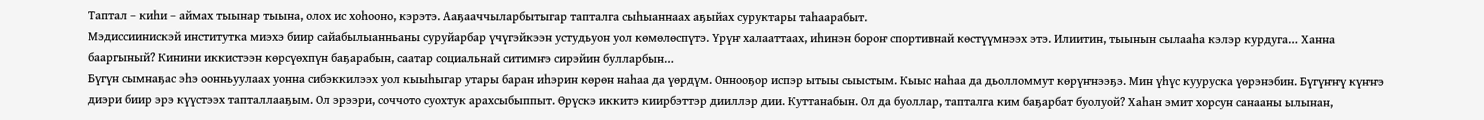Таптал – киһи – аймах тыынар тыына, олох ис хоһооно, кэрэтэ. Ааҕааччыларбытыгар тапталга сыһыаннаах аҕыйах суруктары таһаарабыт.
Мэдиссиинискэй институтка миэхэ биир сайабылыанньаны суруйарбар үчүгэйкээн устудьуон уол көмөлөспүтэ. Үрүҥ халааттаах, иһинэн бороҥ спортивнай көстүүмнээх этэ. Илиитин, тыынын сылааһа кэлэр курдуга… Ханна бааргыный? Кинини иккистээн көрсүөхпүн баҕарабын, саатар социальнай ситимҥэ сирэйин булларбын…
Бүгүн сымнаҕас эһэ оонньуулаах уонна сибэккилээх уол кыыһыгар утары баран иһэрин көрөн наһаа да үөрдүм. Оннооҕор испэр ытыы сыыстым. Кыыс наһаа да дьолломмут көрүҥнээҕэ. Мин үһүс кууруска үөрэнэбин. Бүгүҥҥү күҥҥэ диэри биир эрэ күүстээх тапталлааҕым. Ол эрээри, соччото суохтук арахсыбыппыт. Өрүскэ иккитэ киирбэттэр дииллэр дии. Куттанабын. Ол да буоллар, тапталга ким баҕарбат буолуой? Хаһан эмит хорсун санааны ылынан,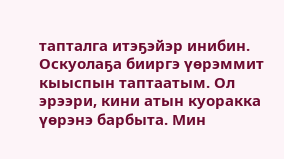тапталга итэҕэйэр инибин.
Оскуолаҕа бииргэ үөрэммит кыыспын таптаатым. Ол эрээри, кини атын куоракка үөрэнэ барбыта. Мин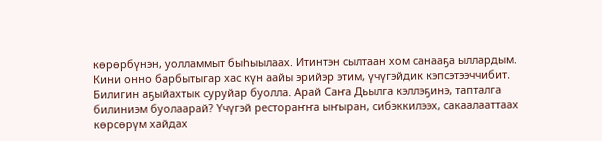көрөрбүнэн, уолламмыт быһыылаах. Итинтэн сылтаан хом санааҕа ыллардым. Кини онно барбытыгар хас күн аайы эрийэр этим, үчүгэйдик кэпсэтээччибит. Билигин аҕыйахтык суруйар буолла. Арай Саҥа Дьылга кэллэҕинэ, тапталга билиниэм буолаарай? Үчүгэй рестораҥҥа ыҥыран, сибэккилээх, сакаалааттаах көрсөрүм хайдах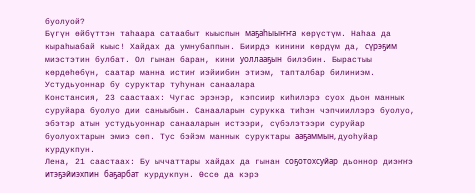буолуой?
Бүгүн өйбүттэн таһаара сатаабыт кыыспын маҕаһыыҥҥа көрүстүм. Наһаа да кыраһыабай кыыс! Хайдах да умнубаппын. Биирдэ кинини көрдүм да, сүрэҕим миэстэтин булбат. Ол гынан баран, кини уоллааҕын билэбин. Бырастыы көрдөһөбүн, саатар манна истиҥ иэйиибин этиэм, тапталбар билиниэм.
Устудьуоннар бу суруктар туһунан санаалара
Констансия, 23 саастаах: Чугас эрэнэр, кэпсиир киһилэрэ суох дьон маннык суруйара буолуо дии саныыбын. Санааларын сурукка тиһэн чэпчииллэрэ буолуо, эбэтэр атын устудьуоннар санааларын истээри, сүбэлэтээри суруйар буолуохтарын эмиэ сөп. Тус бэйэм маннык суруктары ааҕаммын, дуоһуйар курдукпун.
Лена, 21 саастаах: Бу ыччаттары хайдах да гынан соҕотохсуйар дьоннор диэҥҥэ итэҕэйиэхпин баҕарбат курдукпун. Өссө да кэрэ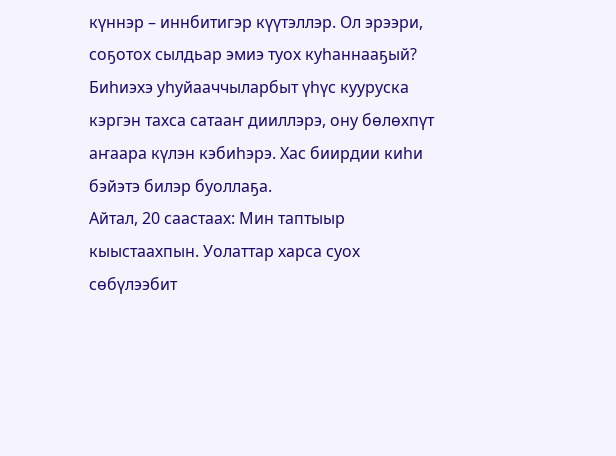күннэр – иннбитигэр күүтэллэр. Ол эрээри, соҕотох сылдьар эмиэ туох куһаннааҕый? Биһиэхэ уһуйааччыларбыт үһүс кууруска кэргэн тахса сатааҥ дииллэрэ, ону бөлөхпүт аҥаара күлэн кэбиһэрэ. Хас биирдии киһи бэйэтэ билэр буоллаҕа.
Айтал, 20 саастаах: Мин таптыыр кыыстаахпын. Уолаттар харса суох сөбүлээбит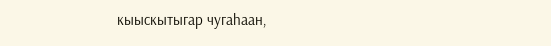кыыскытыгар чугаһаан,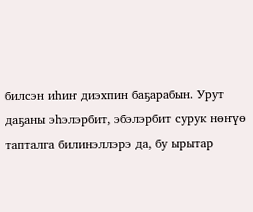билсэн иһиҥ диэхпин баҕарабын. Урут даҕаны эһэлэрбит, эбэлэрбит сурук нөҥүө тапталга билинэллэрэ да, бу ырытар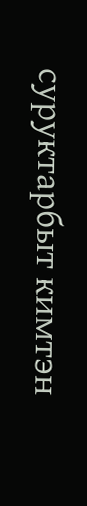суруктарбыт кимтэн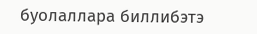буолаллара биллибэтэ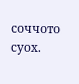соччото суох.